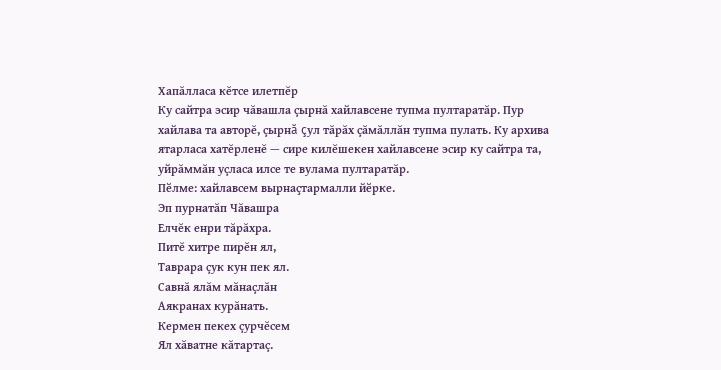Хапăлласа кĕтсе илетпĕр
Ку сайтра эсир чăвашла çырнă хайлавсене тупма пултаратăр. Пур
хайлава та авторĕ, çырнă çул тăрăх çăмăллăн тупма пулать. Ку архива
ятарласа хатĕрленĕ — сире килĕшекен хайлавсене эсир ку сайтра та,
уйрăммăн уçласа илсе те вулама пултаратăр.
Пӗлме: хайлавсем вырнаҫтармалли йӗрке.
Эп пурнатăп Чăвашра
Елчĕк енри тăрăхра.
Питĕ хитре пирĕн ял,
Таврара çук кун пек ял.
Савнă ялăм мăнаçлăн
Аякранах курăнать.
Кермен пекех çурчĕсем
Ял хăватне кăтартаç.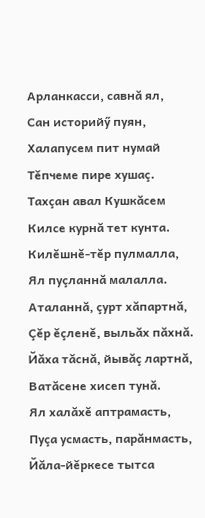Арланкасси, савнă ял,
Сан историйӳ пуян,
Халапусем пит нумай
Тĕпчеме пире хушаç.
Тахçан авал Кушкăсем
Килсе курнă тет кунта.
Килĕшнĕ-тĕр пулмалла,
Ял пуçланнă малалла.
Аталаннă, çурт хăпартнă,
Çĕр ĕçленĕ, выльăх пăхнă.
Йăха тăснă, йывăç лартнă,
Ватăсене хисеп тунă.
Ял халăхĕ аптрамасть,
Пуçа усмасть, парăнмасть,
Йăла-йĕркесе тытса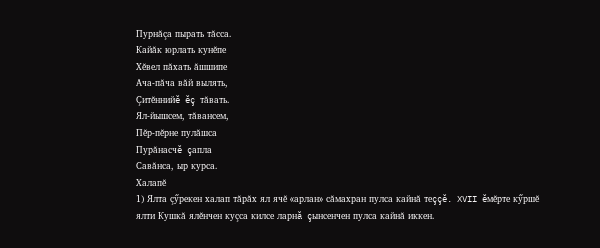Пурнăçа пырать тăсса.
Кайăк юрлать кунĕпе
Хĕвел пăхать ăшшипе
Ача-пăча вăй вылять,
Çитĕннийĕ ĕç тăвать.
Ял-йышсем, тăвансем,
Пĕр-пĕрне пулăшса
Пурăнасчĕ çапла
Савăнса, ыр курса.
Халапĕ
1) Ялта çӳрекен халап тăрăх ял ячĕ «арлан» сăмахран пулса кайнă теççĕ. XVII ĕмĕрте кӳршĕ ялти Кушкă ялĕнчен куçса килсе ларнă çынсенчен пулса кайнă иккен.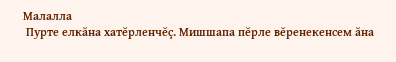Малалла
 Пурте елкăна хатĕрленчĕç. Мишшапа пĕрле вĕренекенсем ăна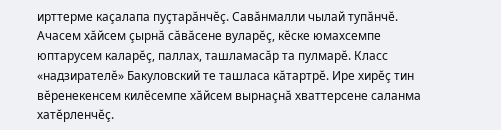ирттерме каçалапа пуçтарăнчĕç. Савăнмалли чылай тупăнчĕ. Ачасем хăйсем çырнă сăвăсене вуларĕç, кĕске юмахсемпе юптарусем каларĕç, паллах, ташламасăр та пулмарĕ. Класс «надзирателĕ» Бакуловский те ташласа кăтартрĕ. Ире хирĕç тин вĕренекенсем килĕсемпе хăйсем вырнаçнă хваттерсене саланма хатĕрленчĕç.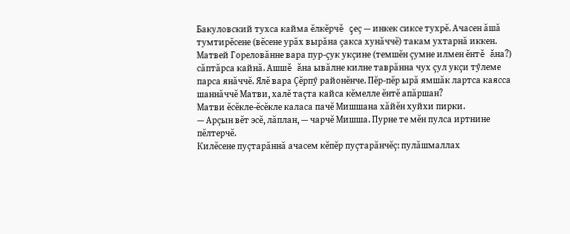Бакуловский тухса кайма ĕлкĕрчĕ çеç — инкек сиксе тухрĕ. Ачасен ăшă тумтирĕсене (вĕсене урăх вырăна çакса хунăччĕ) такам ухтарнă иккен. Матвей Гореловăнне вара пур-çук укçине (темшĕн çумне илмен ĕнтĕ ăна?) сăптăрса кайнă. Ашшĕ ăна ывăлне килне таврăнна чух çул укçи тӳлеме парса янăччĕ. Ялĕ вара Çĕрпӳ районĕнче. Пĕр-пĕр ырă ямшăк лартса каясса шаннăччĕ Матви, халĕ таçта кайса кĕмелле ĕнтĕ апăршан?
Матви ĕсĕкле-ĕсĕкле каласа пачĕ Мишшана хăйĕн хуйхи пирки.
— Арçын вĕт эсĕ, лăплан, — чарчĕ Мишша. Пурне те мĕн пулса иртнине пĕлтерчĕ.
Килĕсене пуçтарăннă ачасем кĕпĕр пуçтарăнчĕç: пулăшмаллах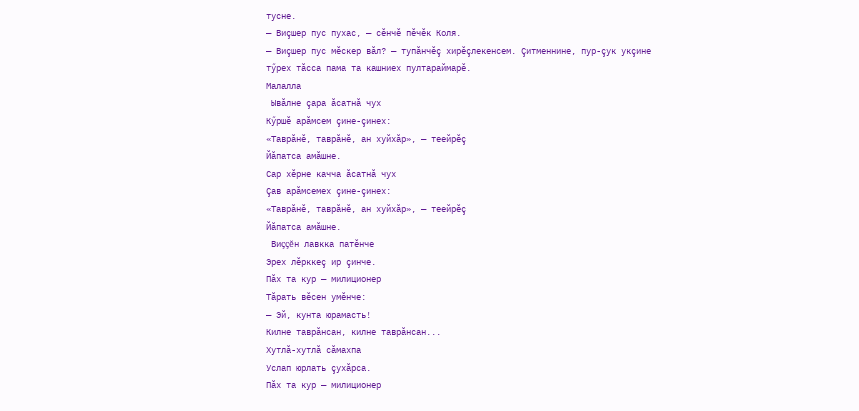тусне.
— Виçшер пус пухас, — сĕнчĕ пĕчĕк Коля.
— Виçшер пус мĕскер вăл? — тупăнчĕç хирĕçлекенсем. Çитменнине, пур-çук укçине тӳрех тăсса пама та кашниех пултараймарĕ.
Малалла
 Ывăлне çара ăсатнă чух
Кӳршĕ арăмсем çине-çинех:
«Таврăнĕ, таврăнĕ, ан хуйхăр», — теейрĕç
Йăпатса амăшне.
Сар хĕрне качча ăсатнă чух
Çав арăмсемех çине-çинех:
«Таврăнĕ, таврăнĕ, ан хуйхăр», — теейрĕç
Йăпатса амăшне.
 Виççĕн лавкка патĕнче
Эрех лĕрккеç ир çинче.
Пăх та кур — милиционер
Тăрать вĕсен умĕнче:
— Эй, кунта юрамасть!
Килне таврăнсан, килне таврăнсан...
Хутлă-хутлă сăмахпа
Услап юрлать çухăрса.
Пăх та кур — милиционер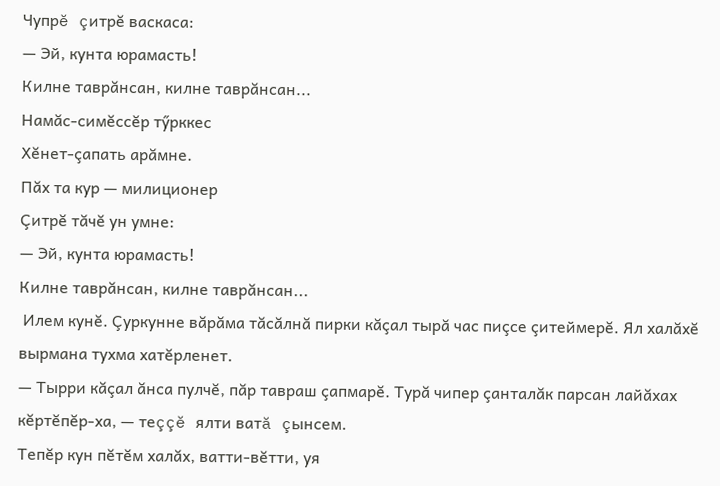Чупрĕ çитрĕ васкаса:
— Эй, кунта юрамасть!
Килне таврăнсан, килне таврăнсан...
Намăс-симĕссĕр тӳрккес
Хĕнет-çапать арăмне.
Пăх та кур — милиционер
Çитрĕ тăчĕ ун умне:
— Эй, кунта юрамасть!
Килне таврăнсан, килне таврăнсан...
 Илем кунĕ. Çуркунне вăрăма тăсăлнă пирки кăçал тырă час пиçсе çитеймерĕ. Ял халăхĕ вырмана тухма хатĕрленет.
— Тырри кăçал ăнса пулчĕ, пăр тавраш çапмарĕ. Турă чипер çанталăк парсан лайăхах кĕртĕпĕр-ха, — теççĕ ялти ватă çынсем.
Тепĕр кун пĕтĕм халăх, ватти-вĕтти, уя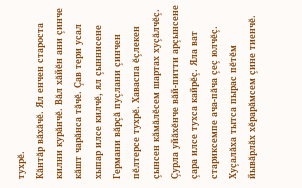тухрĕ.
Кăнтăр вăхăчĕ. Ял енчен староста килни курăнчĕ. Вăл хăйĕн ани çинче кăшт чарăнса тăчĕ. Çав тери усал хыпар илсе килчĕ, ял çыннисене Германи вăрçă пуçлани çинчен пĕлтерсе тухрĕ. Хаваспа ĕçлекен çынсен кăмăлĕсем шартах хуçăлчĕç. Çурла уйăхĕнче вăй-питти арçынсене çара илсе тухса кайрĕç. Яла ват стариксемпе ача-пăча çеç юлчĕç. Хуçалăха тытса пырас пĕтĕм йывăрлăх хĕрарăмсем çине тиенчĕ.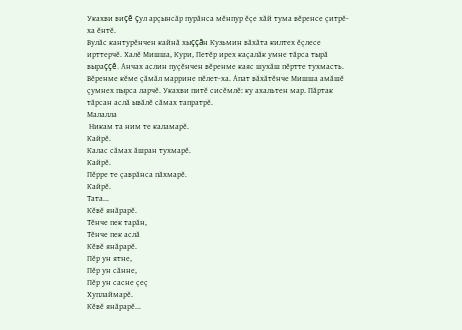Укахви виçĕ çул арçынсăр пурăнса мĕнпур ĕçе хăй тума вĕренсе çитрĕ-ха ĕнтĕ.
Вулăс кантурĕнчен кайнă хыççăн Кузьмин вăхăта килтех ĕçлесе ирттерчĕ. Халĕ Мишша, Кури, Петĕр ирех каçалăк умне тăрса тырă выраççĕ. Анчах аслин пуçĕнчен вĕренме каяс шухăш пĕртте тухмасть. Вĕренме кĕме çăмăл маррине пĕлет-ха. Апат вăхăтĕнче Мишша амăшĕ çумнех пырса ларчĕ. Укахви питĕ сисĕмлĕ: ку ахальтен мар. Пăртак тăрсан аслă ывăлĕ сăмах тапратрĕ.
Малалла
 Никам та ним те каламарĕ.
Кайрĕ.
Калас сăмах ăшран тухмарĕ.
Кайрĕ.
Пĕрре те çаврăнса пăхмарĕ.
Кайрĕ.
Тата...
Кĕвĕ янăрарĕ.
Тĕнче пек тарăн,
Тĕнче пек аслă
Кĕвĕ янăрарĕ.
Пĕр ун ятне,
Пĕр ун сăнне,
Пĕр ун сасне çеç
Хуплаймарĕ.
Кĕвĕ янăрарĕ...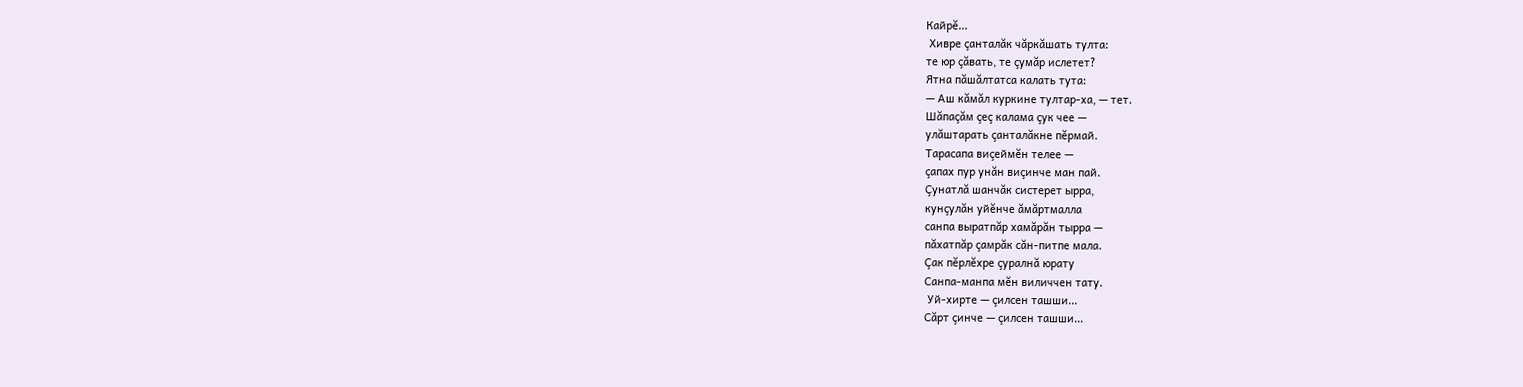Кайрĕ...
 Хивре çанталăк чăркăшать тулта:
те юр çăвать, те çумăр ислетет?
Ятна пăшăлтатса калать тута:
— Аш кăмăл куркине тултар-ха, — тет.
Шăпаçăм çеç калама çук чее —
улăштарать çанталăкне пĕрмай.
Тарасапа виçеймĕн телее —
çапах пур унăн виçинче ман пай.
Çунатлă шанчăк систерет ырра,
кунçулăн уйĕнче ăмăртмалла
санпа выратпăр хамăрăн тырра —
пăхатпăр çамрăк сăн-питпе мала.
Çак пĕрлĕхре çуралнă юрату
Санпа-манпа мĕн виличчен тату.
 Уй-хирте — çилсен ташши...
Сăрт çинче — çилсен ташши...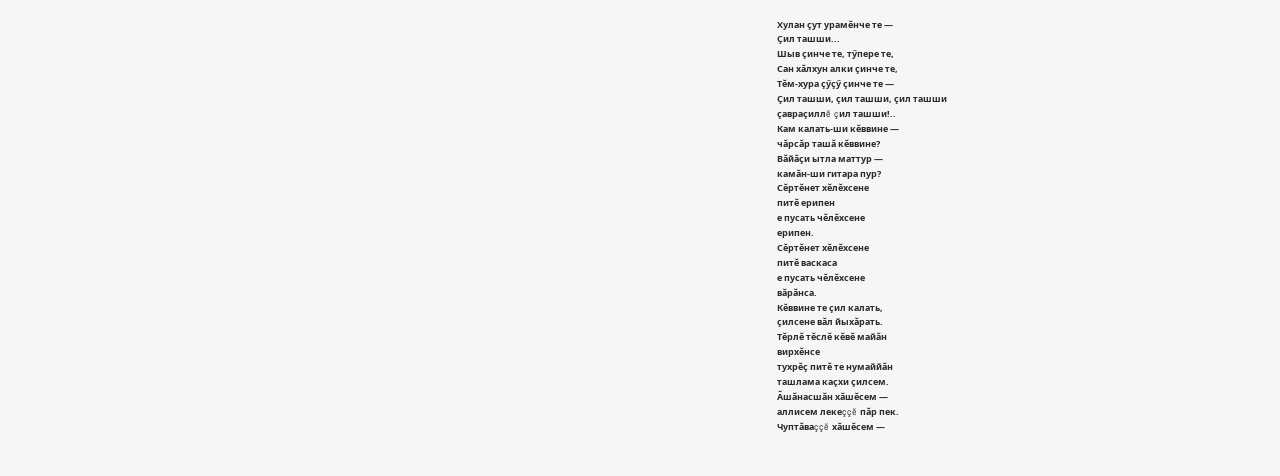Хулан çут урамĕнче те —
Çил ташши...
Шыв çинче те, тӳпере те,
Сан хăлхун алки çинче те,
Тĕм-хура çӳçӳ çинче те —
Çил ташши, çил ташши, çил ташши
çавраçиллĕ çил ташши!..
Кам калать-ши кĕввине —
чăрсăр ташă кĕввине?
Вăйăçи ытла маттур —
камăн-ши гитара пур?
Сĕртĕнет хĕлĕхсене
питĕ ерипен
е пусать чĕлĕхсене
ерипен.
Сĕртĕнет хĕлĕхсене
питĕ васкаса
е пусать чĕлĕхсене
вăрăнса.
Кĕввине те çил калать,
çилсене вăл йыхăрать.
Тĕрлĕ тĕслĕ кĕвĕ майăн
вирхĕнсе
тухрĕç питĕ те нумаййăн
ташлама каçхи çилсем.
Ăшăнасшăн хăшĕсем —
аллисем лекеççĕ пăр пек.
Чуптăваççĕ хăшĕсем —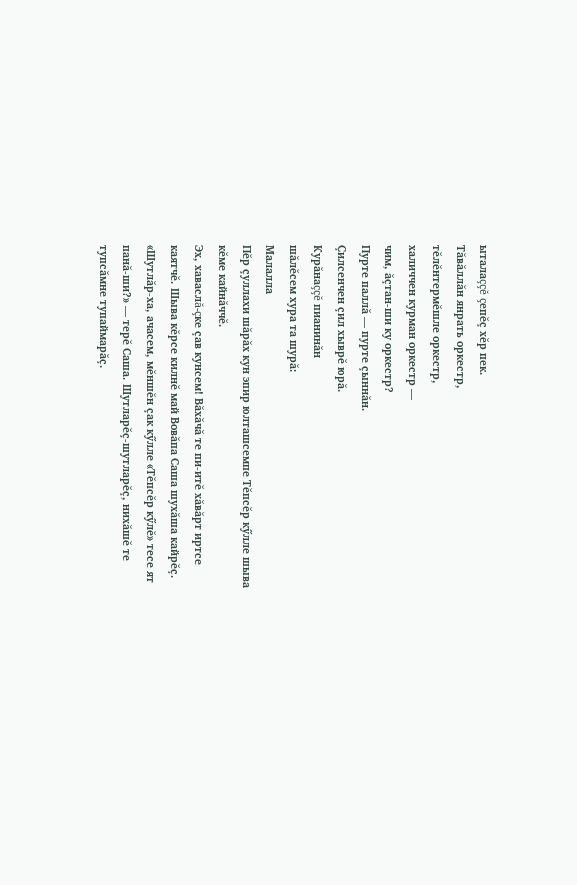ыталаççĕ çепĕç хĕр пек.
Тăвăллăн янрать оркестр,
тĕлĕнтермĕшле оркестр,
халиччен курман оркестр —
чим, ăçтан-ши ку оркестр?
Пурте паллă — пурте çыннăн.
Çилсенчен çил хыврĕ юрă.
Курăнаççĕ пианинăн
шăлĕсем хура та шурă:
Малалла
Пĕр çуллахи шăрăх кун эпир юлташсемпе Тĕпсĕр кӳлле шыва кĕме кайнăччĕ.
Эх, хаваслă-çке çав кунсем! Вăхăчă те пи-итĕ хăвăрт иртсе каятчĕ. Шыва кĕрсе килнĕ май Вовăпа Саша шухăша кайрĕç. «Шутлăр-ха, ачасем, мĕншĕн çак кӳлле «Тĕпсĕр кӳлĕ» тесе ят панă-ши?» — терĕ Саша. Шутларĕç-шутларĕç, нихăшĕ те тупсăмне тупаймарăç.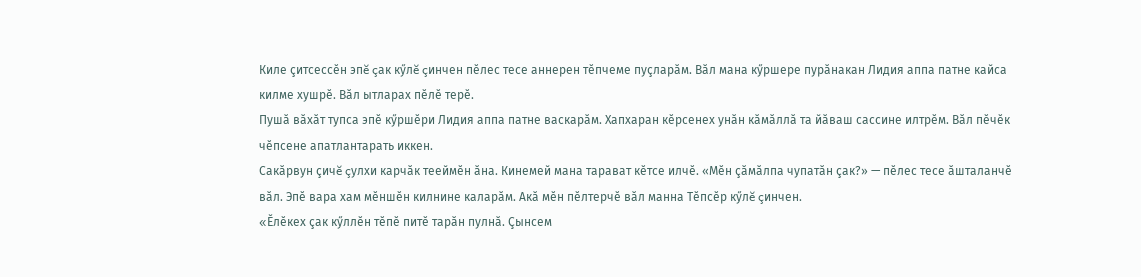Киле çитсессĕн эпĕ çак кӳлĕ çинчен пĕлес тесе аннерен тĕпчеме пуçларăм. Вăл мана кӳршере пурăнакан Лидия аппа патне кайса килме хушрĕ. Вăл ытларах пĕлĕ терĕ.
Пушă вăхăт тупса эпĕ кӳршĕри Лидия аппа патне васкарăм. Хапхаран кĕрсенех унăн кăмăллă та йăваш сассине илтрĕм. Вăл пĕчĕк чĕпсене апатлантарать иккен.
Сакăрвун çичĕ çулхи карчăк тееймĕн ăна. Кинемей мана тарават кĕтсе илчĕ. «Мĕн çăмăлпа чупатăн çак?» — пĕлес тесе ăшталанчĕ вăл. Эпĕ вара хам мĕншĕн килнине каларăм. Акă мĕн пĕлтерчĕ вăл манна Тĕпсĕр кӳлĕ çинчен.
«Ĕлĕкех çак кӳллĕн тĕпĕ питĕ тарăн пулнă. Çынсем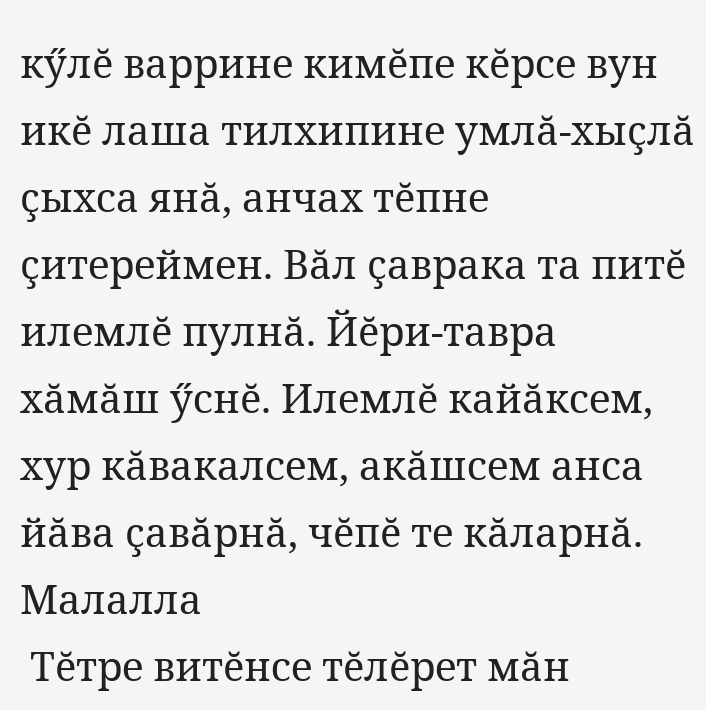кӳлĕ варрине кимĕпе кĕрсе вун икĕ лаша тилхипине умлă-хыçлă çыхса янă, анчах тĕпне çитереймен. Вăл çаврака та питĕ илемлĕ пулнă. Йĕри-тавра хăмăш ӳснĕ. Илемлĕ кайăксем, хур кăвакалсем, акăшсем анса йăва çавăрнă, чĕпĕ те кăларнă.
Малалла
 Тĕтре витĕнсе тĕлĕрет мăн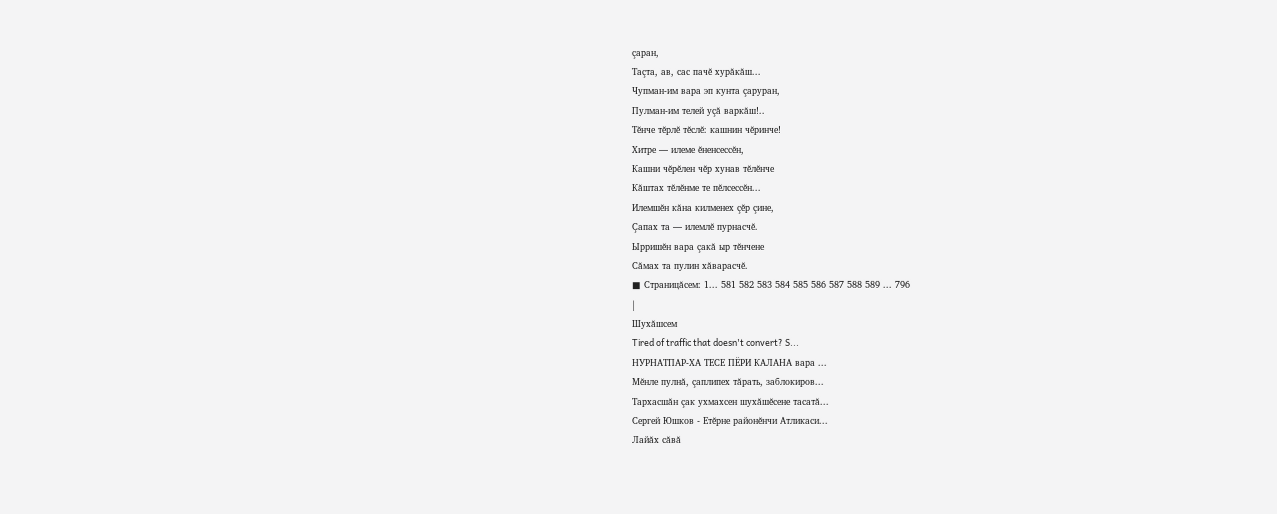çаран,
Таçта, ав, сас пачĕ хурăкăш...
Чупман-им вара эп кунта çаруран,
Пулман-им телей уçă варкăш!..
Тĕнче тĕрлĕ тĕслĕ: кашнин чĕринче!
Хитре — илеме ĕненсессĕн,
Кашни чĕрĕлен чĕр хунав тĕлĕнче
Кăштах тĕлĕнме те пĕлсессĕн...
Илемшĕн кăна килменех çĕр çине,
Çапах та — илемлĕ пурнасчĕ.
Ырришĕн вара çакă ыр тĕнчене
Сăмах та пулин хăварасчĕ.
■ Страницăсем: 1... 581 582 583 584 585 586 587 588 589 ... 796
|
Шухăшсем
Tired of traffic that doesn't convert? S...
НУРНАТПАР-ХА ТЕСЕ ПЁРИ КАЛАНА вара ...
Мĕнле пулнă, çаплипех тăрать, заблокиров...
Тархасшăн çак ухмахсен шухăшĕсене тасатă...
Сергей Юшков - Етĕрне районĕнчи Атликаси...
Лайăх сăвă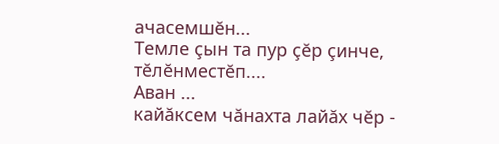ачасемшĕн...
Темле çын та пур çĕр çинче, тĕлĕнместĕп....
Аван ...
кайăксем чăнахта лайăх чĕр -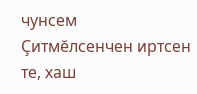чунсем
Çитмĕлсенчен иртсен те, хаш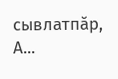сывлатпăр, А...